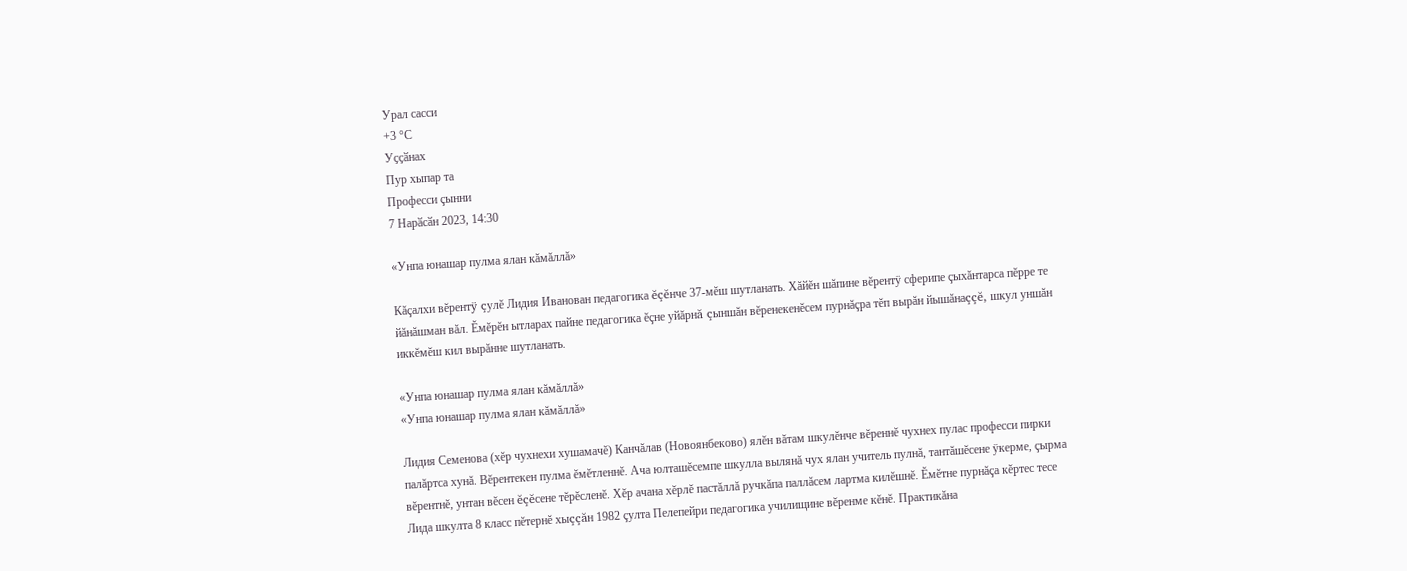Урал сасси
+3 °С
Уҫҫӑнах
Пур хыпар та
Професси çынни
7 Нарӑсӑн 2023, 14:30

«Унпа юнашар пулма ялан кăмăллă»

Кăçалхи вĕрентÿ çулĕ Лидия Иванован педагогика ĕçĕнче 37-мĕш шутланать. Хăйĕн шăпине вĕрентÿ сферипе çыхăнтарса пĕрре те йăнăшман вăл. Ĕмĕрĕн ытларах пайне педагогика ĕçне уйăрнă çыншăн вĕренекенĕсем пурнăçра тĕп вырăн йышăнаççĕ, шкул уншăн иккĕмĕш кил вырăнне шутланать.

«Унпа юнашар пулма ялан кăмăллă»
«Унпа юнашар пулма ялан кăмăллă»

Лидия Семенова (хĕр чухнехи хушамачĕ) Канчăлав (Новоянбеково) ялĕн вăтам шкулĕнче вĕреннĕ чухнех пулас професси пирки палăртса хунă. Вĕрентекен пулма ĕмĕтленнĕ. Ача юлташĕсемпе шкулла вылянă чух ялан учитель пулнă, тантăшĕсене ÿкерме, çырма вĕрентнĕ, унтан вĕсен ĕçĕсене тĕрĕсленĕ. Хĕр ачана хĕрлĕ пастăллă ручкăпа паллăсем лартма килĕшнĕ. Ĕмĕтне пурнăçа кĕртес тесе Лида шкулта 8 класс пĕтернĕ хыççăн 1982 çулта Пелепейри педагогика училищине вĕренме кĕнĕ. Практикăна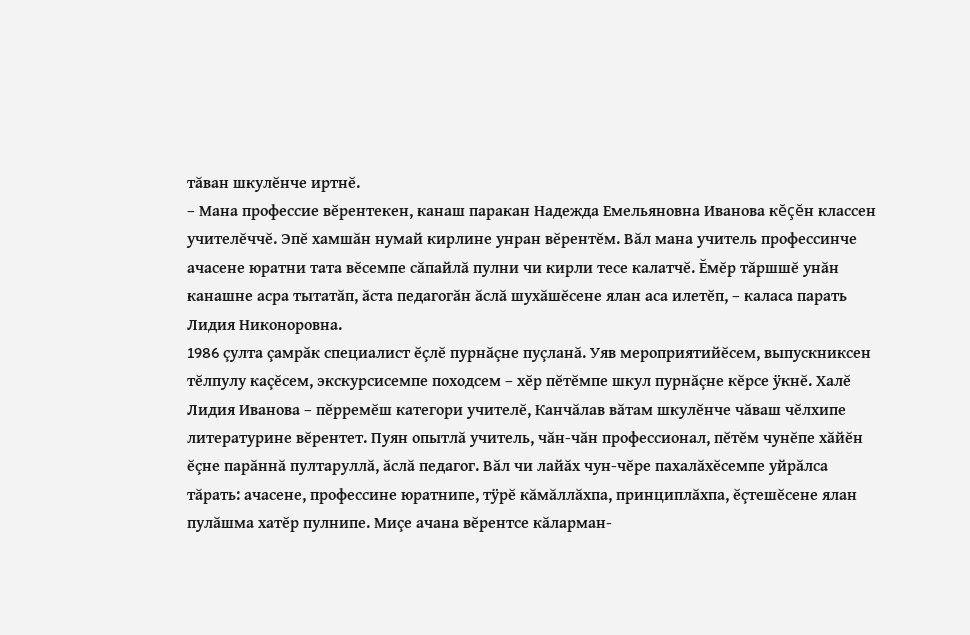тăван шкулĕнче иртнĕ.
– Мана профессие вĕрентекен, канаш паракан Надежда Емельяновна Иванова кĕçĕн классен учителĕччĕ. Эпĕ хамшăн нумай кирлине унран вĕрентĕм. Вăл мана учитель профессинче ачасене юратни тата вĕсемпе сăпайлă пулни чи кирли тесе калатчĕ. Ĕмĕр тăршшĕ унăн канашне асра тытатăп, ăста педагогăн ăслă шухăшĕсене ялан аса илетĕп, – каласа парать Лидия Никоноровна.
1986 çулта çамрăк специалист ĕçлĕ пурнăçне пуçланă. Уяв мероприятийĕсем, выпускниксен тĕлпулу каçĕсем, экскурсисемпе походсем – хĕр пĕтĕмпе шкул пурнăçне кĕрсе ÿкнĕ. Халĕ Лидия Иванова – пĕрремĕш категори учителĕ, Канчăлав вăтам шкулĕнче чăваш чĕлхипе литературине вĕрентет. Пуян опытлă учитель, чăн-чăн профессионал, пĕтĕм чунĕпе хăйĕн ĕçне парăннă пултаруллă, ăслă педагог. Вăл чи лайăх чун-чĕре пахалăхĕсемпе уйрăлса тăрать: ачасене, профессине юратнипе, тÿрĕ кăмăллăхпа, принциплăхпа, ĕçтешĕсене ялан пулăшма хатĕр пулнипе. Миçе ачана вĕрентсе кăларман-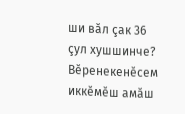ши вăл çак 36 çул хушшинче? Вĕренекенĕсем иккĕмĕш амăш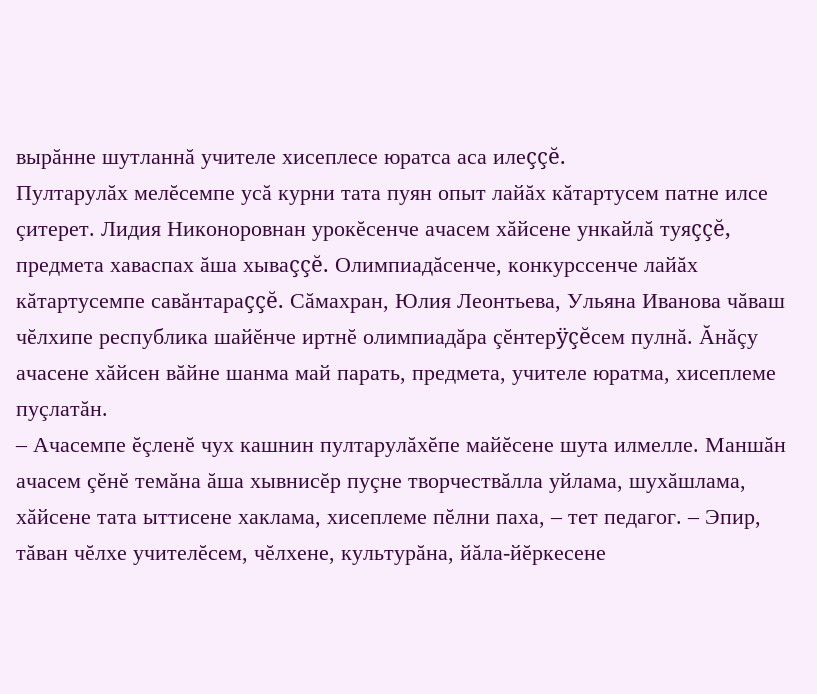вырăнне шутланнă учителе хисеплесе юратса аса илеççĕ.
Пултарулăх мелĕсемпе усă курни тата пуян опыт лайăх кăтартусем патне илсе çитерет. Лидия Никоноровнан урокĕсенче ачасем хăйсене ункайлă туяççĕ, предмета хаваспах ăша хываççĕ. Олимпиадăсенче, конкурссенче лайăх кăтартусемпе савăнтараççĕ. Сăмахран, Юлия Леонтьева, Ульяна Иванова чăваш чĕлхипе республика шайĕнче иртнĕ олимпиадăра çĕнтерÿçĕсем пулнă. Ăнăçу ачасене хăйсен вăйне шанма май парать, предмета, учителе юратма, хисеплеме пуçлатăн.
– Ачасемпе ĕçленĕ чух кашнин пултарулăхĕпе майĕсене шута илмелле. Маншăн ачасем çĕнĕ темăна ăша хывнисĕр пуçне творчествăлла уйлама, шухăшлама, хăйсене тата ыттисене хаклама, хисеплеме пĕлни паха, – тет педагог. – Эпир, тăван чĕлхе учителĕсем, чĕлхене, культурăна, йăла-йĕркесене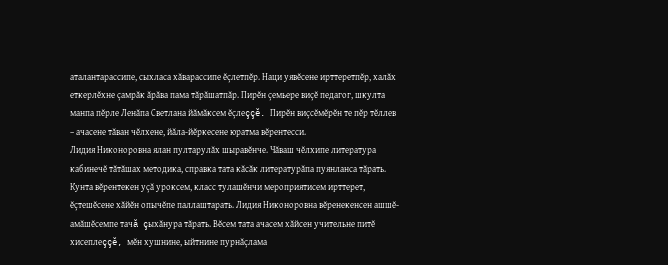аталантарассипе, сыхласа хăварассипе ĕçлетпĕр. Наци уявĕсене ирттеретпĕр, халăх еткерлĕхне çамрăк ăрăва пама тăрăшатпăр. Пирĕн çемьере виçĕ педагог, шкулта манпа пĕрле Ленăпа Светлана йăмăксем ĕçлеççĕ. Пирĕн виçсĕмĕрĕн те пĕр тĕллев – ачасене тăван чĕлхене, йăла-йĕркесене юратма вĕрентесси.
Лидия Никоноровна ялан пултарулăх шыравĕнче. Чăваш чĕлхипе литература кабинечĕ тăтăшах методика, справка тата кăсăк литературăпа пуянланса тăрать. Кунта вĕрентекен уçă уроксем, класс тулашĕнчи мероприятисем ирттерет, ĕçтешĕсене хăйĕн опычĕпе паллаштарать. Лидия Никоноровна вĕренекенсен ашшĕ-амăшĕсемпе тачă çыхăнура тăрать. Вĕсем тата ачасем хăйсен учительне питĕ хисеплеççĕ, мĕн хушнине, ыйтнине пурнăçлама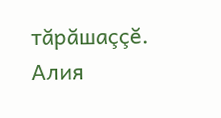тăрăшаççĕ.
Алия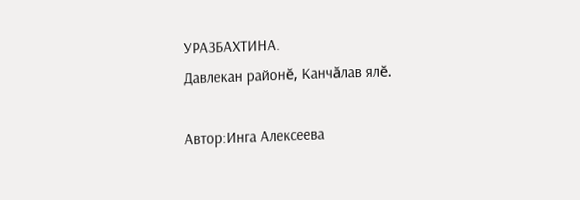УРАЗБАХТИНА.
Давлекан районĕ, Канчăлав ялĕ.

Автор:Инга Алексеева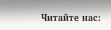Читайте нас: